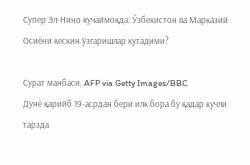Супер Эл-Нино кучаймоқда: Ўзбекистон ва Марказий Осиёни кескин ўзгаришлар кутадими?

Сурат манбаси, AFP via Getty Images/BBC
Дунё қарийб 19-асрдан бери илк бора бу қадар кучли тарзда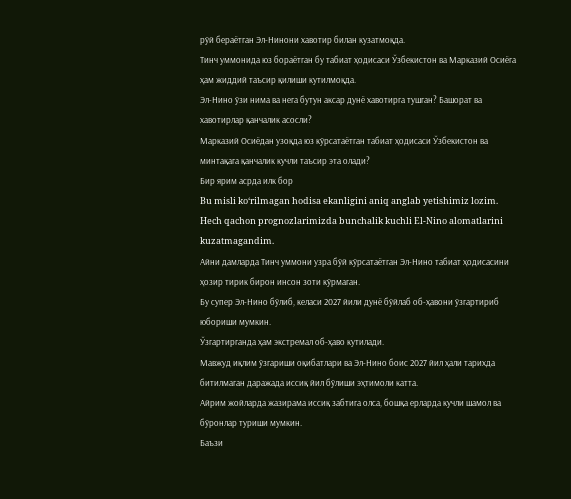рўй бераётган Эл-Нинони хавотир билан кузатмоқда.
Тинч уммонида юз бораётган бу табиат ҳодисаси Ўзбекистон ва Марказий Осиёга ҳам жиддий таъсир қилиши кутилмоқда.
Эл-Нино ўзи нима ва нега бутун аксар дунё хавотирга тушган? Башорат ва хавотирлар қанчалик асосли?
Марказий Осиёдан узоқда юз кўрсатаётган табиат ҳодисаси Ўзбекистон ва минтақага қанчалик кучли таъсир эта олади?
Бир ярим асрда илк бор
Bu misli ko‘rilmagan hodisa ekanligini aniq anglab yetishimiz lozim. Hech qachon prognozlarimizda bunchalik kuchli El-Nino alomatlarini kuzatmagandim.
Айни дамларда Тинч уммони узра бўй кўрсатаётган Эл-Нино табиат ҳодисасини ҳозир тирик бирон инсон зоти кўрмаган.
Бу супер Эл-Нино бўлиб, келаси 2027 йили дунё бўйлаб об-ҳавони ўзгартириб юбориши мумкин.
Ўзгартирганда ҳам экстремал об-ҳаво кутилади.
Мавжуд иқлим ўзгариши оқибатлари ва Эл-Нино боис 2027 йил ҳали тарихда битилмаган даражада иссиқ йил бўлиши эҳтимоли катта.
Айрим жойларда жазирама иссиқ забтига олса, бошқа ерларда кучли шамол ва бўронлар туриши мумкин.
Баъзи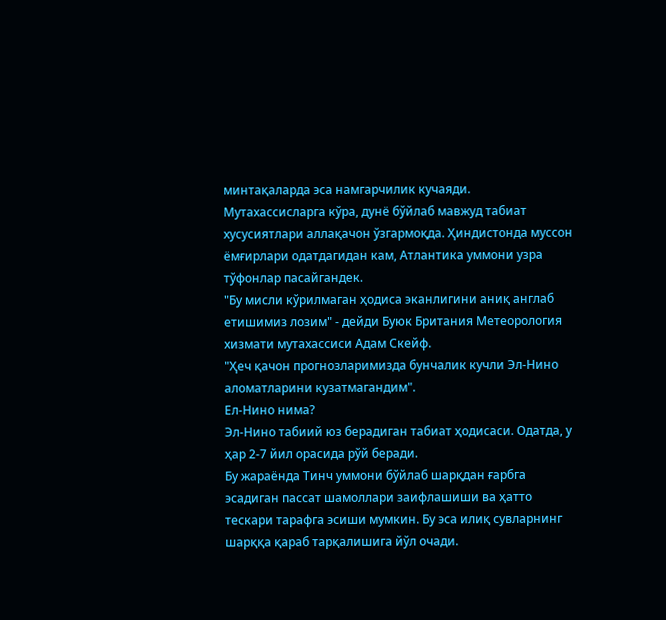минтақаларда эса намгарчилик кучаяди.
Мутахассисларга кўра, дунё бўйлаб мавжуд табиат хусусиятлари аллақачон ўзгармоқда. Ҳиндистонда муссон ёмғирлари одатдагидан кам, Атлантика уммони узра тўфонлар пасайгандек.
"Бу мисли кўрилмаган ҳодиса эканлигини аниқ англаб етишимиз лозим" - дейди Буюк Британия Метеорология хизмати мутахассиси Адам Скейф.
"Ҳеч қачон прогнозларимизда бунчалик кучли Эл-Нино аломатларини кузатмагандим".
Ел-Нино нима?
Эл-Нино табиий юз берадиган табиат ҳодисаси. Одатда, у ҳар 2-7 йил орасида рўй беради.
Бу жараёнда Тинч уммони бўйлаб шарқдан ғарбга эсадиган пассат шамоллари заифлашиши ва ҳатто тескари тарафга эсиши мумкин. Бу эса илиқ сувларнинг шарққа қараб тарқалишига йўл очади.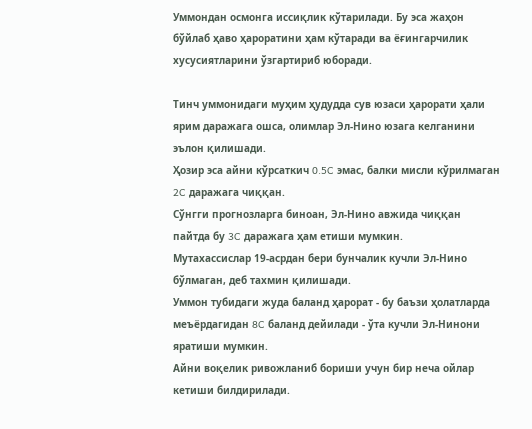Уммондан осмонга иссиқлик кўтарилади. Бу эса жаҳон бўйлаб ҳаво ҳароратини ҳам кўтаради ва ёғингарчилик хусусиятларини ўзгартириб юборади.

Тинч уммонидаги муҳим ҳудудда сув юзаси ҳарорати ҳали ярим даражага ошса, олимлар Эл-Нино юзага келганини эълон қилишади.
Ҳозир эса айни кўрсаткич 0.5C эмас, балки мисли кўрилмаган 2C даражага чиққан.
Сўнгги прогнозларга биноан, Эл-Нино авжида чиққан пайтда бу 3C даражага ҳам етиши мумкин.
Мутахассислар 19-асрдан бери бунчалик кучли Эл-Нино бўлмаган, деб тахмин қилишади.
Уммон тубидаги жуда баланд ҳарорат - бу баъзи ҳолатларда меъёрдагидан 8C баланд дейилади - ўта кучли Эл-Нинони яратиши мумкин.
Айни воқелик ривожланиб бориши учун бир неча ойлар кетиши билдирилади.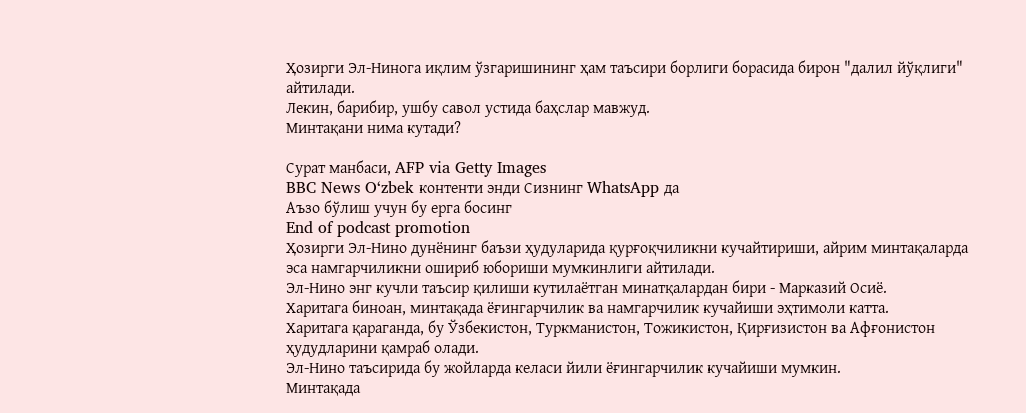Ҳозирги Эл-Нинога иқлим ўзгаришининг ҳам таъсири борлиги борасида бирон "далил йўқлиги" айтилади.
Лекин, барибир, ушбу савол устида баҳслар мавжуд.
Минтақани нима кутади?

Сурат манбаси, AFP via Getty Images
BBC News O‘zbek контенти энди Сизнинг WhatsApp да
Аъзо бўлиш учун бу ерга босинг
End of podcast promotion
Ҳозирги Эл-Нино дунёнинг баъзи ҳудуларида қурғоқчиликни кучайтириши, айрим минтақаларда эса намгарчиликни ошириб юбориши мумкинлиги айтилади.
Эл-Нино энг кучли таъсир қилиши кутилаётган минатқалардан бири - Марказий Осиё.
Харитага биноан, минтақада ёғингарчилик ва намгарчилик кучайиши эҳтимоли катта.
Харитага қараганда, бу Ўзбекистон, Туркманистон, Тожикистон, Қирғизистон ва Афғонистон ҳудудларини қамраб олади.
Эл-Нино таъсирида бу жойларда келаси йили ёғингарчилик кучайиши мумкин.
Минтақада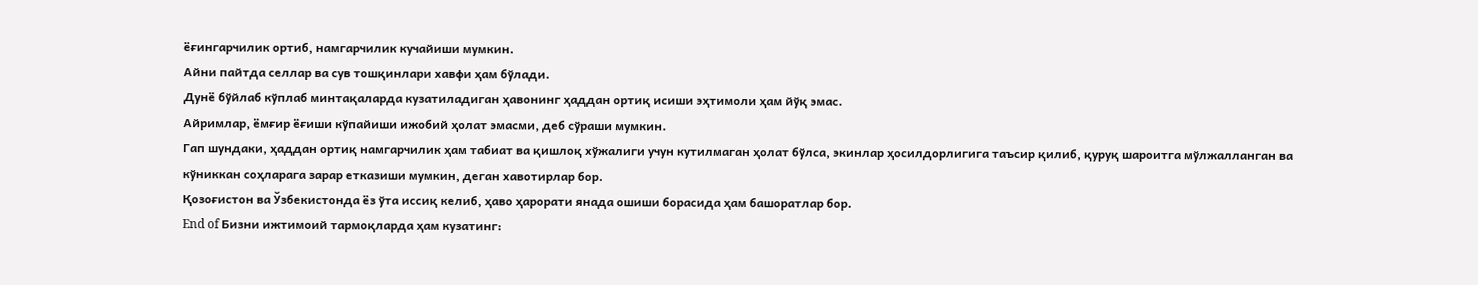ёғингарчилик ортиб, намгарчилик кучайиши мумкин.
Айни пайтда селлар ва сув тошқинлари хавфи ҳам бўлади.
Дунё бўйлаб кўплаб минтақаларда кузатиладиган ҳавонинг ҳаддан ортиқ исиши эҳтимоли ҳам йўқ эмас.
Айримлар, ёмғир ёғиши кўпайиши ижобий ҳолат эмасми, деб сўраши мумкин.
Гап шундаки, ҳаддан ортиқ намгарчилик ҳам табиат ва қишлоқ хўжалиги учун кутилмаган ҳолат бўлса, экинлар ҳосилдорлигига таъсир қилиб, қуруқ шароитга мўлжалланган ва кўниккан соҳларага зарар етказиши мумкин, деган хавотирлар бор.
Қозоғистон ва Ўзбекистонда ёз ўта иссиқ келиб, ҳаво ҳарорати янада ошиши борасида ҳам башоратлар бор.
End of Бизни ижтимоий тармоқларда ҳам кузатинг: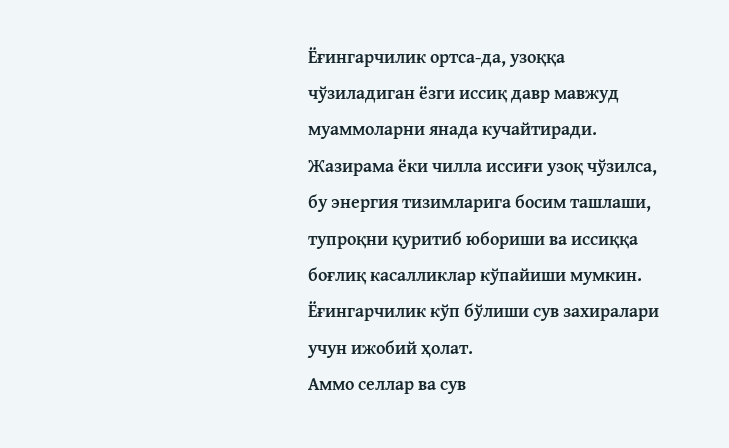Ёғингарчилик ортса-да, узоққа чўзиладиган ёзги иссиқ давр мавжуд муаммоларни янада кучайтиради.
Жазирама ёки чилла иссиғи узоқ чўзилса, бу энергия тизимларига босим ташлаши, тупроқни қуритиб юбориши ва иссиққа боғлиқ касалликлар кўпайиши мумкин.
Ёғингарчилик кўп бўлиши сув захиралари учун ижобий ҳолат.
Аммо селлар ва сув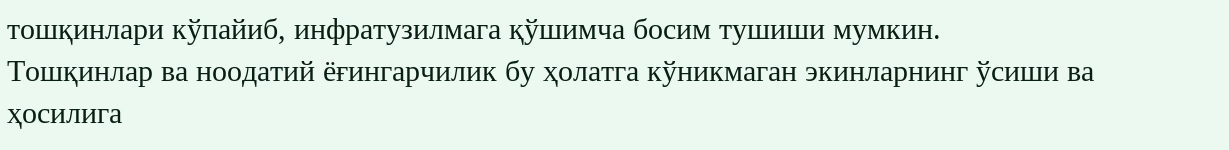тошқинлари кўпайиб, инфратузилмага қўшимча босим тушиши мумкин.
Тошқинлар ва ноодатий ёғингарчилик бу ҳолатга кўникмаган экинларнинг ўсиши ва ҳосилига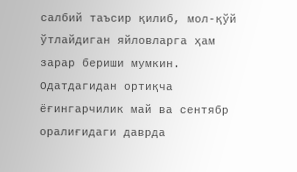салбий таъсир қилиб, мол-қўй ўтлайдиган яйловларга ҳам зарар бериши мумкин.
Одатдагидан ортиқча ёғингарчилик май ва сентябр оралиғидаги даврда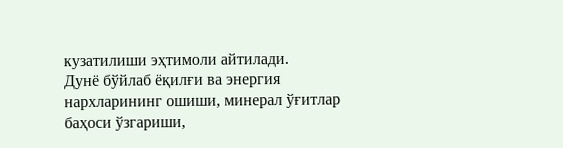кузатилиши эҳтимоли айтилади.
Дунё бўйлаб ёқилғи ва энергия нархларининг ошиши, минерал ўғитлар баҳоси ўзгариши,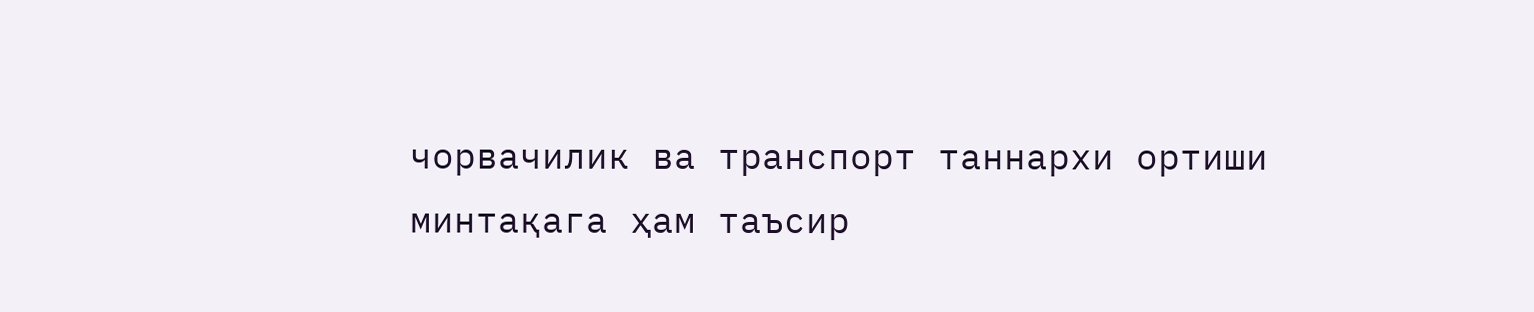чорвачилик ва транспорт таннархи ортиши минтақага ҳам таъсир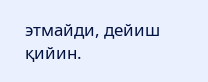этмайди, дейиш қийин.